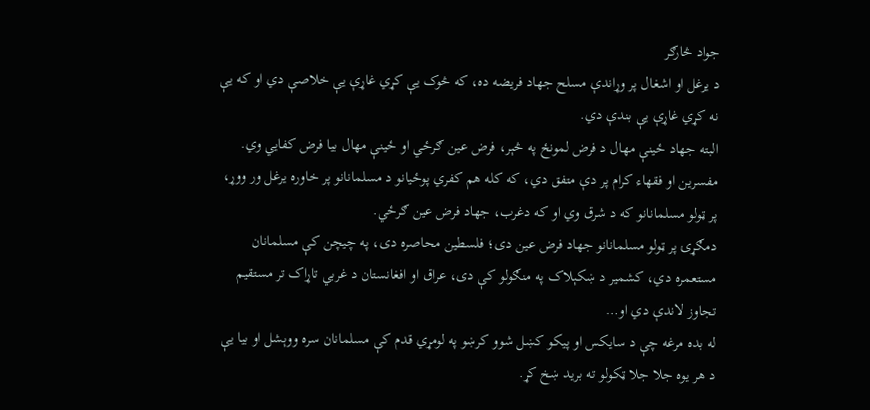جواد څارګر
د یرغل او اشغال پر وړاندې مسلح جهاد فریضه ده، که څوک یې کړي غاړې یې خلاصې دي او که یې نه کړي غاړې یې بندې دي.
البته جهاد ځینې مهال د فرض لمونځ په څېر، فرض عین ګرځي او ځینې مهال بیا فرض کفایي وي.
مفسرین او فقهاء کرام پر دې متفق دي، که کله هم کفري پوځیانو د مسلمانانو پر خاوره یرغل ور ووړ، پر ټولو مسلمانانو که د شرق وي او که دغرب، جهاد فرض عین ګرځي.
دمګړۍ پر ټولو مسلمانانو جهاد فرض عین دی؛ فلسطین محاصره دی، په چیچن کې مسلمانان مستعمره دي، کشمیر د ښکېلاک په منګولو کې دی، عراق او افغانستان د غربي تاړاک تر مستقیم تجاوز لاندې دي او…
له بده مرغه چې د سایکس او پیکو کښل شوو کرښو په لومړي قدم کې مسلمانان سره ووېشل او بیا یې د هر یوه جلا جلا ټکولو ته برید ښخ کړ.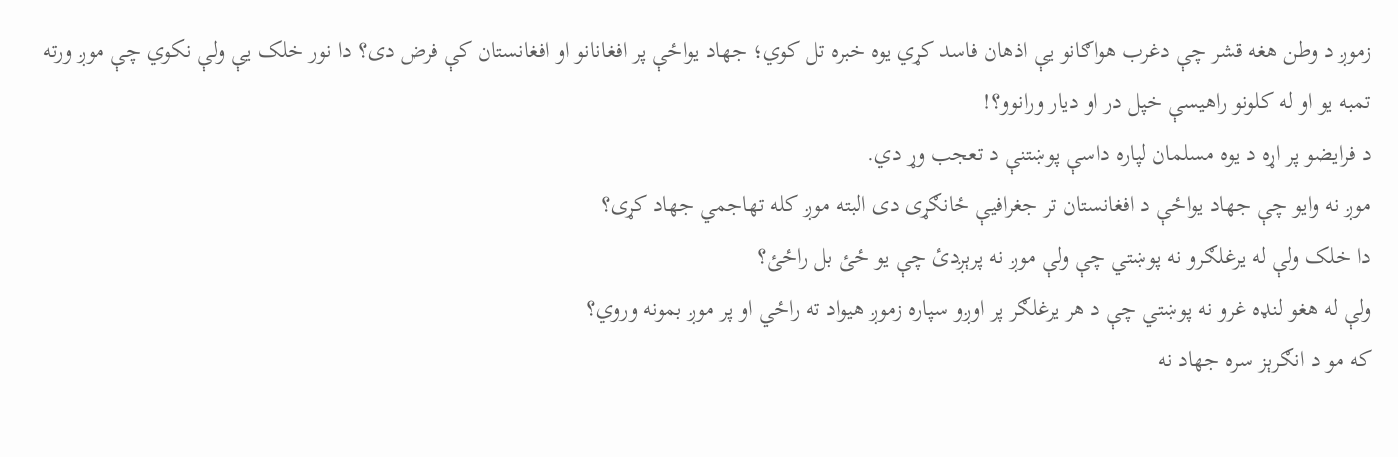زموږ د وطن هغه قشر چې دغرب هواګانو یې اذهان فاسد کړي یوه خبره تل کوي؛ جهاد یواځې پر افغانانو او افغانستان کې فرض دی؟ دا نور خلک یې ولې نکوي چې موږ ورته تمبه یو او له کلونو راهیسې خپل در او دیار ورانوو؟!
د فرایضو پر اړه د یوه مسلمان لپاره داسې پوښتنې د تعجب وړ دي.
موږ نه وایو چې جهاد یواځې د افغانستان تر جغرافیې ځانګړی دی البته موږ کله تهاجمي جهاد کړی؟
دا خلک ولې له یرغلګرو نه پوښتي چې ولې موږ نه پرېږدئ چې یو ځئ بل راځئ؟
ولې له هغو لنډه غرو نه پوښتي چې د هر یرغلګر پر اوږو سپاره زموږ هیواد ته راځي او پر موږ بمونه وروي؟
که مو د انګرېز سره جهاد نه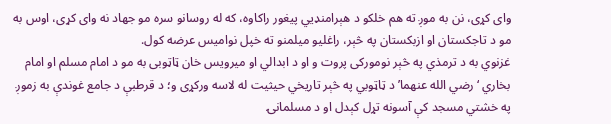وای کړی، نن به موږ ته هم خلکو د هېرامنډیي پیغور راکاوه، که له روسانو سره مو جهاد نه وای کړی، اوس به مو د تاجکستان او ازبکستان په څېر، راغلیو میلمنو ته خپل نوامیس عرضه کول.
غزنوي به د ترمذي په څېر نومورکی پروت و او د ابدالي او میرویس خان ټاټوبی به مو د امام مسلم او امام بخاري ‘رضي الله عنهما’ د ټاټوبي په څېر تاریخي حیثیت له لاسه ورکړی و؛ د قرطبې د جامع غوندې به زموږ په خشتي مسجد کې آسونه تړل کېدل او د مسلمانۍ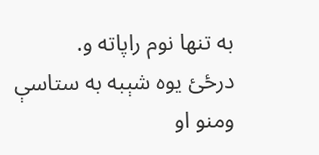به تنها نوم راپاته و.
درځئ یوه شېبه به ستاسې ومنو او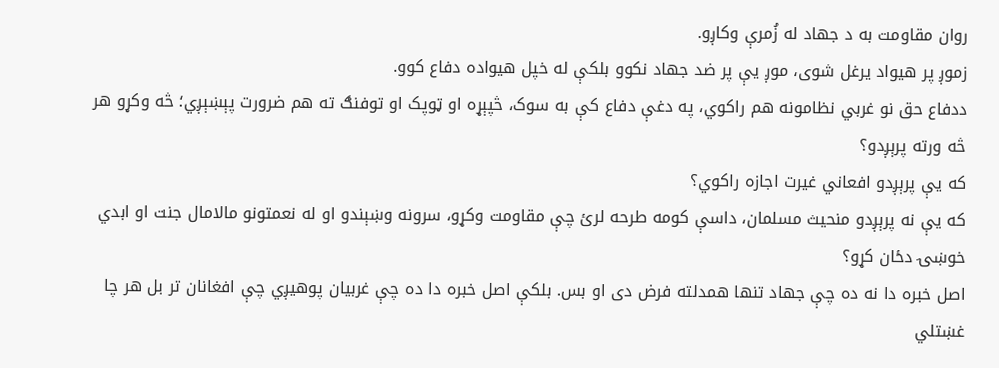روان مقاومت به د جهاد له زُمرې وکاږو.
زموږ پر هیواد یرغل شوی، موږ یې پر ضد جهاد نکوو بلکې له خپل هیواده دفاع کوو.
ددفاع حق نو غربي نظامونه هم راکوي، په دغې دفاع کې به سوک، څپېړه او ټوپک او توفنګ ته هم ضرورت پېښېږي؛ څه وکړو هر څه ورته پرېږدو؟
که یې پرېږدو افعاني غیرت اجازه راکوي؟
که یې نه پرېږدو منحیث مسلمان، داسې کومه طرحه لرئ چې مقاومت وکړو، سرونه وښېندو او له نعمتونو مالامال جنت او ابدي خوښۍ دځان کړو؟
اصل خبره دا نه ده چې جهاد تنها همدلته فرض دی او بس. بلکې اصل خبره دا ده چې غربیان پوهیږي چې افغانان تر بل هر چا غښتلي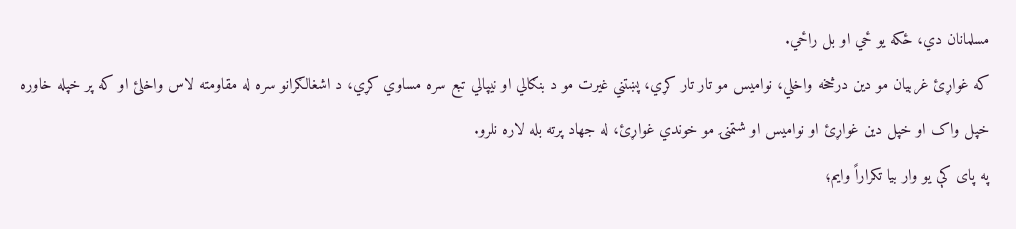مسلمانان دي، ځکه یو ځي او بل راځي.
که غواړئ غربیان مو دین درڅخه واخلي، نوامیس مو تار تار کړي، پښتني غیرت مو د بنګالي او نیپالي تبع سره مساوي کړي، د اشغالګرانو سره له مقاومته لاس واخلئ او که پر خپله خاوره خپل واک او خپل دین غواړئ او نوامیس او شتمنۍ مو خوندي غواړئ، له جهاد پرته بله لاره نلرو.
په پای کې یو وار بیا تکراراً وایم؛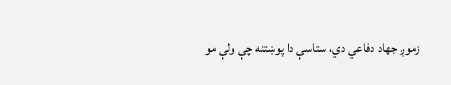زموږ جهاد دفاعي دي، ستاسې دا پوښتنه چې ولې مو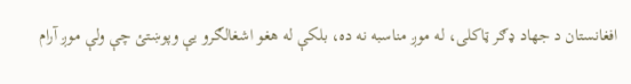افغانستان د جهاد ډګر ټاکلی، له موږ مناسبه نه ده، بلکې له هغو اشغالګرو یې وپوښتئ چې ولې موږ آرام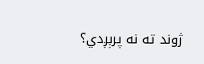ژوند ته نه پرېږدي؟